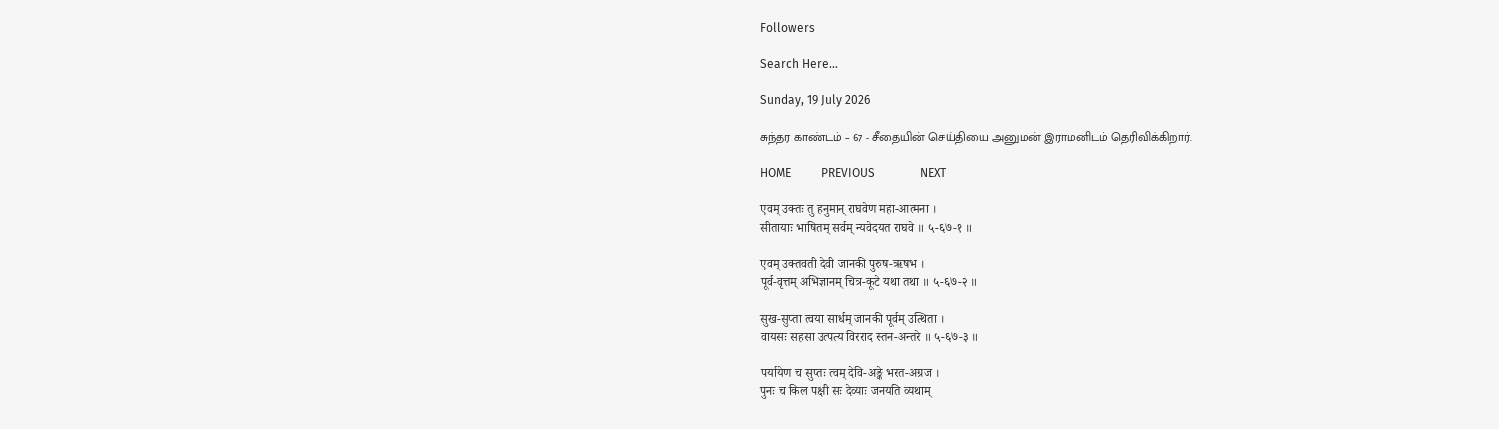Followers

Search Here...

Sunday, 19 July 2026

சுந்தர காண்டம் – 67 - சீதையின் செய்தியை அனுமன் இராமனிடம் தெரிவிக்கிறார்.

HOME          PREVIOUS               NEXT

एवम् उक्तः तु हनुमान् राघवेण महा-आत्मना ।
सीतायाः भाषितम् सर्वम् न्यवेदयत राघवे ॥ ५-६७-१ ॥

एवम् उक्तवती देवी जानकी पुरुष-ऋषभ ।
पूर्व-वृत्तम् अभिज्ञानम् चित्र-कूटे यथा तथा ॥ ५-६७-२ ॥

सुख-सुप्ता त्वया सार्धम् जानकी पूर्वम् उत्थिता ।
वायसः सहसा उत्पत्य विरराद स्तन-अन्तरे ॥ ५-६७-३ ॥

पर्यायेण च सुप्तः त्वम् देवि-अङ्के भरत-अग्रज ।
पुनः च किल पक्षी सः देव्याः जनयति व्यथाम्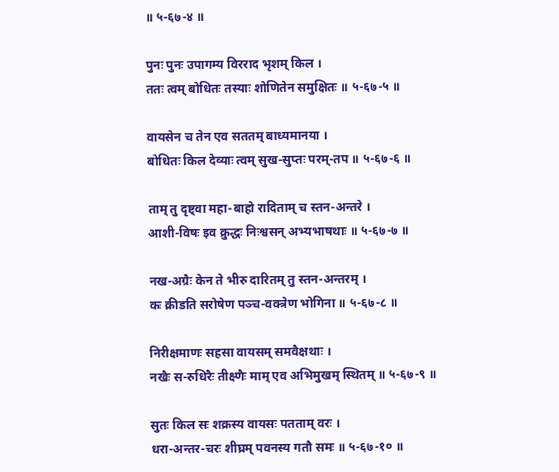॥ ५-६७-४ ॥

पुनः पुनः उपागम्य विरराद भृशम् किल ।
ततः त्वम् बोधितः तस्याः शोणितेन समुक्षितः ॥ ५-६७-५ ॥

वायसेन च तेन एव सततम् बाध्यमानया ।
बोधितः किल देव्याः त्वम् सुख-सुप्तः परम्-तप ॥ ५-६७-६ ॥

ताम् तु दृष्ट्वा महा-बाहो रादिताम् च स्तन-अन्तरे ।
आशी-विषः इव क्रुद्धः निःश्वसन् अभ्यभाषथाः ॥ ५-६७-७ ॥

नख-अग्रैः केन ते भीरु दारितम् तु स्तन-अन्तरम् ।
कः क्रीडति सरोषेण पञ्च-वक्त्रेण भोगिना ॥ ५-६७-८ ॥

निरीक्षमाणः सहसा वायसम् समवैक्षथाः ।
नखैः स-रुधिरैः तीक्ष्णैः माम् एव अभिमुखम् स्थितम् ॥ ५-६७-९ ॥

सुतः किल सः शक्रस्य वायसः पतताम् वरः ।
धरा-अन्तर-चरः शीघ्रम् पवनस्य गतौ समः ॥ ५-६७-१० ॥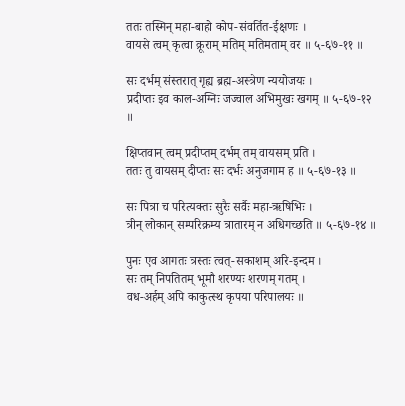ततः तस्मिन् महा-बाहो कोप-संवर्तित-ईक्षणः ।
वायसे त्वम् कृत्वा क्रूराम् मतिम् मतिमताम् वर ॥ ५-६७-११ ॥

सः दर्भम् संस्तरात् गृह्य ब्रह्म-अस्त्रेण न्ययोजयः ।
प्रदीप्तः इव काल-अग्निः जज्वाल अभिमुखः खगम् ॥ ५-६७-१२ ॥

क्षिप्तवान् त्वम् प्रदीप्तम् दर्भम् तम् वायसम् प्रति ।
ततः तु वायसम् दीप्तः सः दर्भः अनुजगाम ह ॥ ५-६७-१३ ॥

सः पित्रा च परित्यक्तः सुरैः सर्वैः महा-ऋषिभिः ।
त्रीन् लोकान् सम्परिक्रम्य त्रातारम् न अधिगच्छति ॥ ५-६७-१४ ॥

पुनः एव आगतः त्रस्तः त्वत्-सकाशम् अरि-इन्दम ।
सः तम् निपतितम् भूमौ शरण्यः शरणम् गतम् ।
वध-अर्हम् अपि काकुत्स्थ कृपया परिपालयः ॥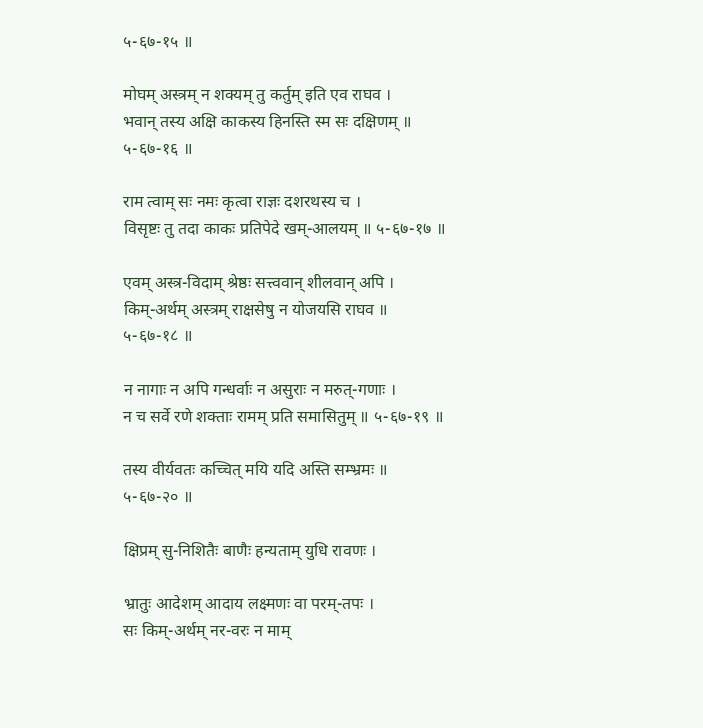५-६७-१५ ॥

मोघम् अस्त्रम् न शक्यम् तु कर्तुम् इति एव राघव ।
भवान् तस्य अक्षि काकस्य हिनस्ति स्म सः दक्षिणम् ॥ ५-६७-१६ ॥

राम त्वाम् सः नमः कृत्वा राज्ञः दशरथस्य च ।
विसृष्टः तु तदा काकः प्रतिपेदे खम्-आलयम् ॥ ५-६७-१७ ॥

एवम् अस्त्र-विदाम् श्रेष्ठः सत्त्ववान् शीलवान् अपि ।
किम्-अर्थम् अस्त्रम् राक्षसेषु न योजयसि राघव ॥ ५-६७-१८ ॥

न नागाः न अपि गन्धर्वाः न असुराः न मरुत्-गणाः ।
न च सर्वे रणे शक्ताः रामम् प्रति समासितुम् ॥ ५-६७-१९ ॥

तस्य वीर्यवतः कच्चित् मयि यदि अस्ति सम्भ्रमः ॥ ५-६७-२० ॥

क्षिप्रम् सु-निशितैः बाणैः हन्यताम् युधि रावणः ।

भ्रातुः आदेशम् आदाय लक्ष्मणः वा परम्-तपः ।
सः किम्-अर्थम् नर-वरः न माम्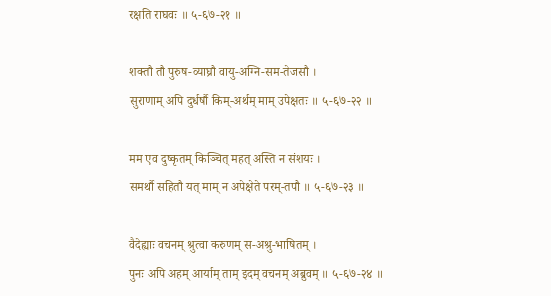रक्षति राघवः ॥ ५-६७-२१ ॥

शक्तौ तौ पुरुष-व्याघ्रौ वायु-अग्नि-सम-तेजसौ ।
सुराणाम् अपि दुर्धर्षौ किम्-अर्थम् माम् उपेक्षतः ॥ ५-६७-२२ ॥

मम एव दुष्कृतम् किञ्चित् महत् अस्ति न संशयः ।
समर्थौ सहितौ यत् माम् न अपेक्षेते परम्-तपौ ॥ ५-६७-२३ ॥

वैदेह्याः वचनम् श्रुत्वा करुणम् स-अश्रु-भाषितम् ।
पुनः अपि अहम् आर्याम् ताम् इदम् वचनम् अब्रुवम् ॥ ५-६७-२४ ॥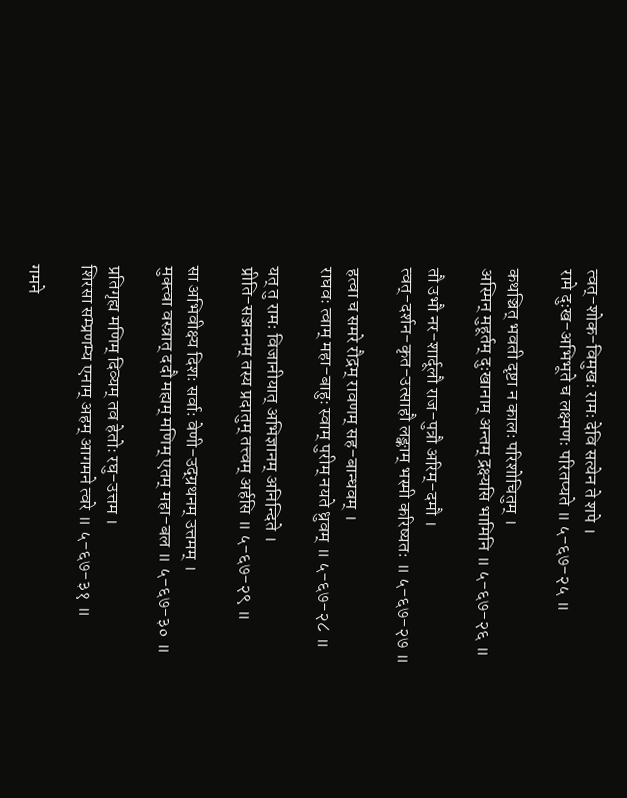त्वत्-शोक-विमुखः रामः देवि सत्येन ते शपे ।
रामे दुःख-अभिभूते च लक्ष्मणः परितप्यते ॥ ५-६७-२५ ॥

कथञ्चित् भवती दृष्टा न कालः परिशोचितुम् ।
अस्मिन् मुहूर्तम् दुःखानाम् अन्तम् द्रक्ष्यसि भामिनि ॥ ५-६७-२६ ॥

तौ उभौ नर-शार्दूलौ राज-पुत्रौ अरिम्-दमौ ।
त्वत्-दर्शन-कृत-उत्साहौ लङ्काम् भस्मी करिष्यतः ॥ ५-६७-२७ ॥

हत्वा च समरे रौद्रम् रावणम् सह-बान्धवम् ।
राघवः त्वाम् महा-बाहुः स्वाम् पुरीम् नयते ध्रुवम् ॥ ५-६७-२८ ॥

यत् तु रामः विजानीयात् अभिज्ञानम् अनिन्दिते ।
प्रीति-सञ्जननम् तस्य प्रदातुम् तत्त्वम् अर्हसि ॥ ५-६७-२९ ॥

सा अभिवीक्ष्य दिशः सर्वाः वेणी-उद्ग्रथनम् उत्तमम् ।
मुक्त्वा वस्त्रात् ददौ मह्यम् मणिम् एतम् महा-बल ॥ ५-६७-३० ॥

प्रतिगृह्य मणिम् दिव्यम् तव हेतोः रघु-उत्तम ।
शिरसा सम्प्रणम्य एनाम् अहम् आगमने त्वरे ॥ ५-६७-३१ ॥

गमने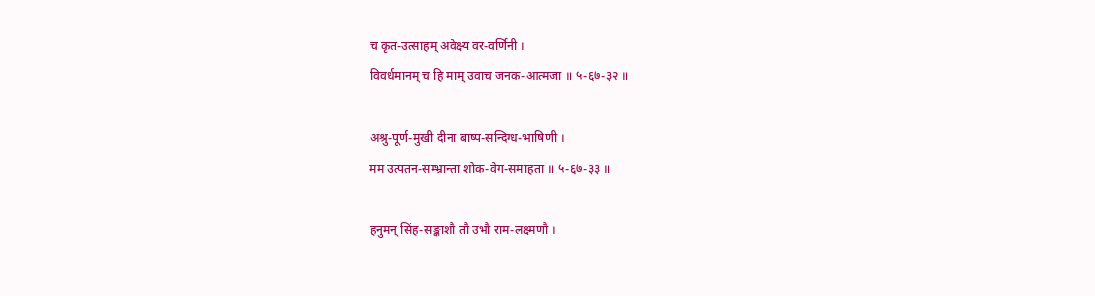च कृत-उत्साहम् अवेक्ष्य वर-वर्णिनी ।
विवर्धमानम् च हि माम् उवाच जनक-आत्मजा ॥ ५-६७-३२ ॥

अश्रु-पूर्ण-मुखी दीना बाष्प-सन्दिग्ध-भाषिणी ।
मम उत्पतन-सम्भ्रान्ता शोक-वेग-समाहता ॥ ५-६७-३३ ॥

हनुमन् सिंह-सङ्काशौ तौ उभौ राम-लक्ष्मणौ ।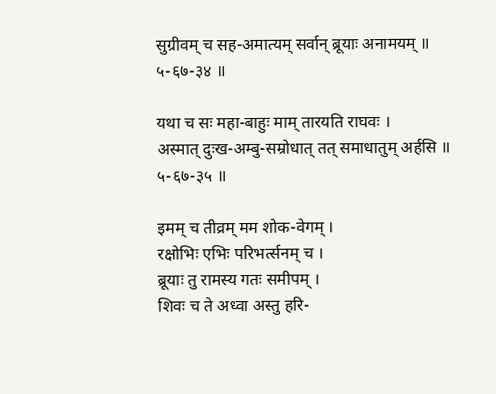सुग्रीवम् च सह-अमात्यम् सर्वान् ब्रूयाः अनामयम् ॥ ५-६७-३४ ॥

यथा च सः महा-बाहुः माम् तारयति राघवः ।
अस्मात् दुःख-अम्बु-सम्रोधात् तत् समाधातुम् अर्हसि ॥ ५-६७-३५ ॥

इमम् च तीव्रम् मम शोक-वेगम् ।
रक्षोभिः एभिः परिभर्त्सनम् च ।
ब्रूयाः तु रामस्य गतः समीपम् ।
शिवः च ते अध्वा अस्तु हरि-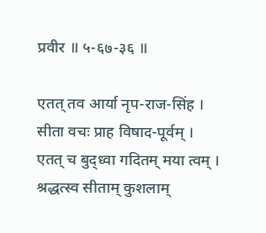प्रवीर ॥ ५-६७-३६ ॥

एतत् तव आर्या नृप-राज-सिंह ।
सीता वचः प्राह विषाद-पूर्वम् ।
एतत् च बुद्ध्वा गदितम् मया त्वम् ।
श्रद्धत्स्व सीताम् कुशलाम्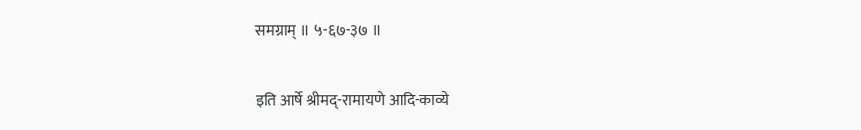समग्राम् ॥ ५-६७-३७ ॥

इति आर्षे श्रीमद्-रामायणे आदि-काव्ये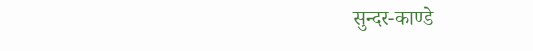सुन्दर-काण्डे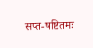सप्त-षष्टितमः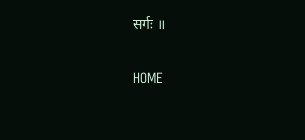सर्गः ॥

HOME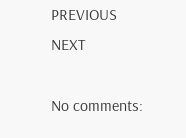PREVIOUS               NEXT

No comments: